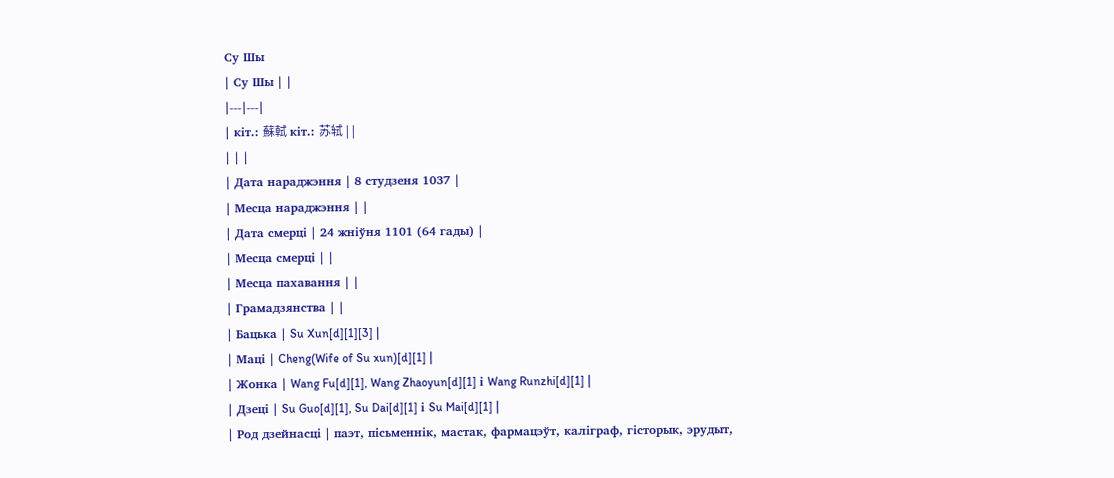Су Шы
| Су Шы | |
|---|---|
| кіт.: 蘇軾 кіт.: 苏轼 | |
| | |
| Дата нараджэння | 8 студзеня 1037 |
| Месца нараджэння | |
| Дата смерці | 24 жніўня 1101 (64 гады) |
| Месца смерці | |
| Месца пахавання | |
| Грамадзянства | |
| Бацька | Su Xun[d][1][3] |
| Маці | Cheng(Wife of Su xun)[d][1] |
| Жонка | Wang Fu[d][1], Wang Zhaoyun[d][1] і Wang Runzhi[d][1] |
| Дзеці | Su Guo[d][1], Su Dai[d][1] і Su Mai[d][1] |
| Род дзейнасці | паэт, пісьменнік, мастак, фармацэўт, каліграф, гісторык, эрудыт,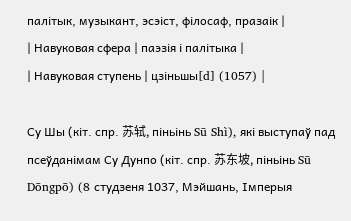палітык, музыкант, эсэіст, філосаф, празаік |
| Навуковая сфера | паэзія і палітыка |
| Навуковая ступень | цзіньшы[d] (1057) |

Су Шы (кіт. спр. 苏轼, піньінь Sū Shì), які выступаў пад псеўданімам Су Дунпо (кіт. спр. 苏东坡, піньінь Sū Dōngpō) (8 студзеня 1037, Мэйшань, Імперыя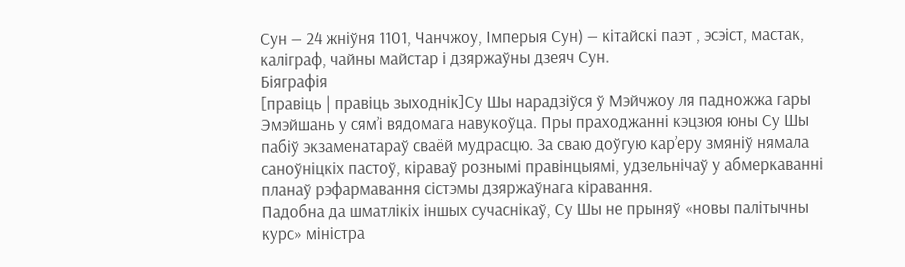Сун — 24 жніўня 1101, Чанчжоу, Імперыя Сун) — кітайскі паэт , эсэіст, мастак, каліграф, чайны майстар і дзяржаўны дзеяч Сун.
Біяграфія
[правіць | правіць зыходнік]Су Шы нарадзіўся ў Мэйчжоу ля падножжа гары Эмэйшань у сям’і вядомага навукоўца. Пры праходжанні кэцзюя юны Су Шы пабіў экзаменатараў сваёй мудрасцю. За сваю доўгую кар’еру змяніў нямала саноўніцкіх пастоў, кіраваў рознымі правінцыямі, удзельнічаў у абмеркаванні планаў рэфармавання сістэмы дзяржаўнага кіравання.
Падобна да шматлікіх іншых сучаснікаў, Су Шы не прыняў «новы палітычны курс» міністра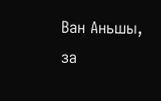Ван Аньшы, за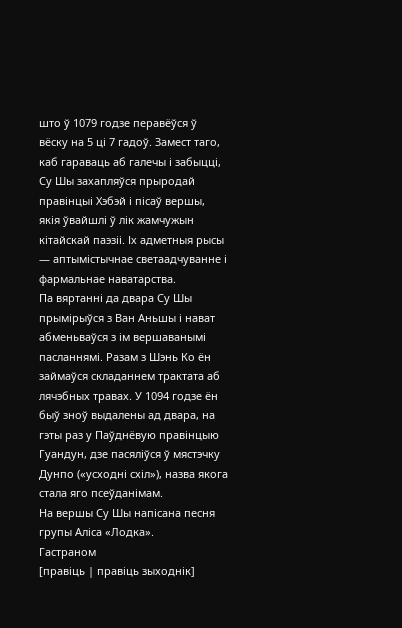што ў 1079 годзе перавёўся ў вёску на 5 ці 7 гадоў. Замест таго, каб гараваць аб галечы і забыцці, Су Шы захапляўся прыродай правінцыі Хэбэй і пісаў вершы, якія ўвайшлі ў лік жамчужын кітайскай паэзіі. Іх адметныя рысы — аптымістычнае светаадчуванне і фармальнае наватарства.
Па вяртанні да двара Су Шы прымірыўся з Ван Аньшы і нават абменьваўся з ім вершаванымі пасланнямі. Разам з Шэнь Ко ён займаўся складаннем трактата аб лячэбных травах. У 1094 годзе ён быў зноў выдалены ад двара, на гэты раз у Паўднёвую правінцыю Гуандун, дзе пасяліўся ў мястэчку Дунпо («усходні схіл»), назва якога стала яго псеўданімам.
На вершы Су Шы напісана песня групы Аліса «Лодка».
Гастраном
[правіць | правіць зыходнік]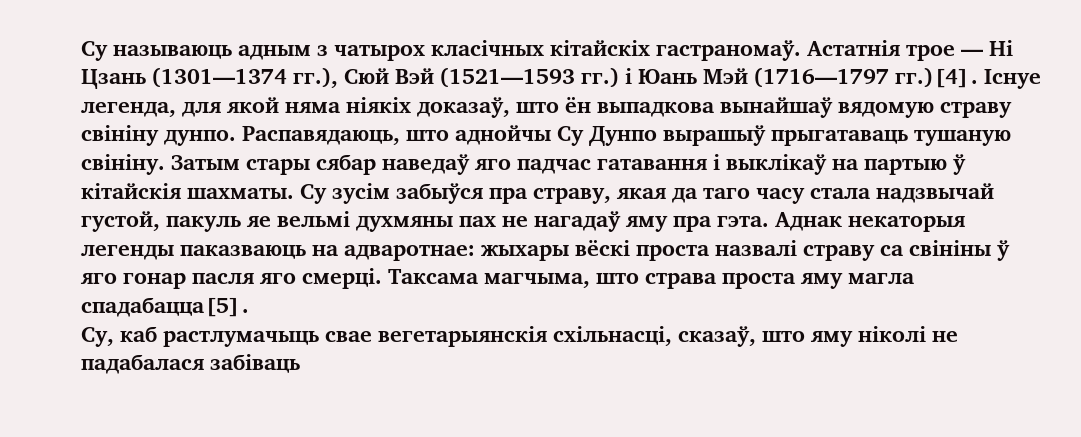Су называюць адным з чатырох класічных кітайскіх гастраномаў. Астатнія трое — Ні Цзань (1301—1374 гг.), Сюй Вэй (1521—1593 гг.) і Юань Мэй (1716—1797 гг.)[4]. Існуе легенда, для якой няма ніякіх доказаў, што ён выпадкова вынайшаў вядомую страву свініну дунпо. Распавядаюць, што аднойчы Су Дунпо вырашыў прыгатаваць тушаную свініну. Затым стары сябар наведаў яго падчас гатавання і выклікаў на партыю ў кітайскія шахматы. Су зусім забыўся пра страву, якая да таго часу стала надзвычай густой, пакуль яе вельмі духмяны пах не нагадаў яму пра гэта. Аднак некаторыя легенды паказваюць на адваротнае: жыхары вёскі проста назвалі страву са свініны ў яго гонар пасля яго смерці. Таксама магчыма, што страва проста яму магла спадабацца[5].
Су, каб растлумачыць свае вегетарыянскія схільнасці, сказаў, што яму ніколі не падабалася забіваць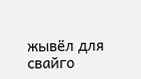жывёл для свайго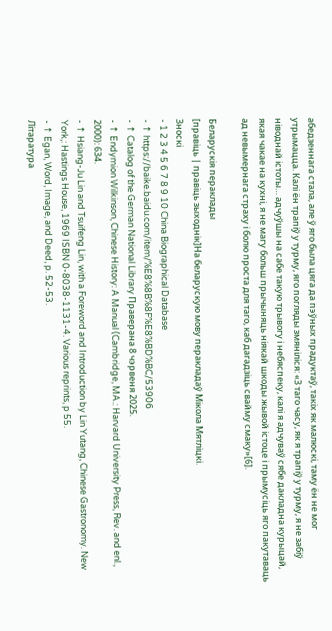абедзеннага стала, але ў яго была цяга да пэўных прадуктаў, такіх як малюскі, таму ён не мог утрымацца. Калі ён трапіў у турму, яго погляды змяніліся: «З таго часу, як я трапіў у турму, я не забіў ніводнай істоты… адчуўшы на сабе такую трывогу і небяспеку, калі я адчуваў сябе дакладна курыцай, якая чакае на кухні, я не магу больш прычыняць ніякай шкоды жывой істоце і прымусіць яго пакутаваць ад невымернага страху і болю проста для таго, каб дагадзіць свайму смаку»[6].

Беларускія пераклады
[правіць | правіць зыходнік]На беларускую мову перакладаў Мікола Мятліцкі.
Зноскі
- 1 2 3 4 5 6 7 8 9 10 China Biographical Database
- ↑ https://baike.baidu.com/item/%E8%8B%8F%E8%BD%BC/53906
- ↑ Catalog of the German National Library Праверана 8 чэрвеня 2025.
- ↑ Endymion Wilkinson, Chinese History: A Manual (Cambridge, MA.: Harvard University Press, Rev. and enl., 2000): 634.
- ↑ Hsiang-Ju Lin and Tsuifeng Lin, with a Foreword and Introduction by Lin Yutang, Chinese Gastronomy. New York,: Hastings House, 1969 ISBN 0-8038-1131-4. Various reprints, p 55.
- ↑ Egan, Word, Image, and Deed, p. 52-53.
Літаратура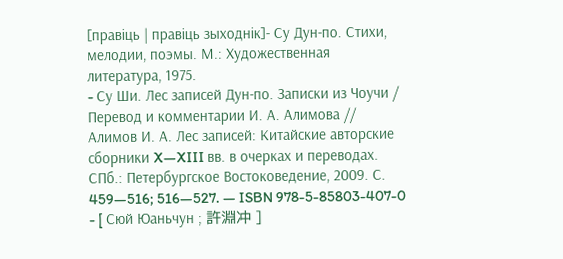[правіць | правіць зыходнік]- Су Дун-по. Стихи, мелодии, поэмы. М.: Художественная литература, 1975.
- Cу Ши. Лес записей Дун-по. Записки из Чоучи / Перевод и комментарии И. А. Алимова // Алимов И. А. Лес записей: Китайские авторские сборники X—XIII вв. в очерках и переводах. СПб.: Петербургское Востоковедение, 2009. С. 459—516; 516—527. — ISBN 978-5-85803-407-0
- [ Cюй Юаньчун ; 許淵冲 ]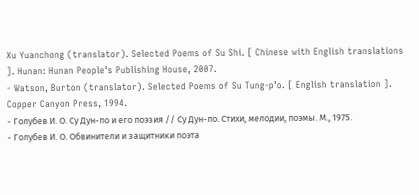Xu Yuanchong (translator). Selected Poems of Su Shi. [ Chinese with English translations ]. Hunan: Hunan People’s Publishing House, 2007.
- Watson, Burton (translator). Selected Poems of Su Tung-p’o. [ English translation ]. Copper Canyon Press, 1994.
- Голубев И. О. Су Дун-по и его поэзия // Су Дун-по. Стихи, мелодии, поэмы. М., 1975.
- Голубев И. О. Обвинители и защитники поэта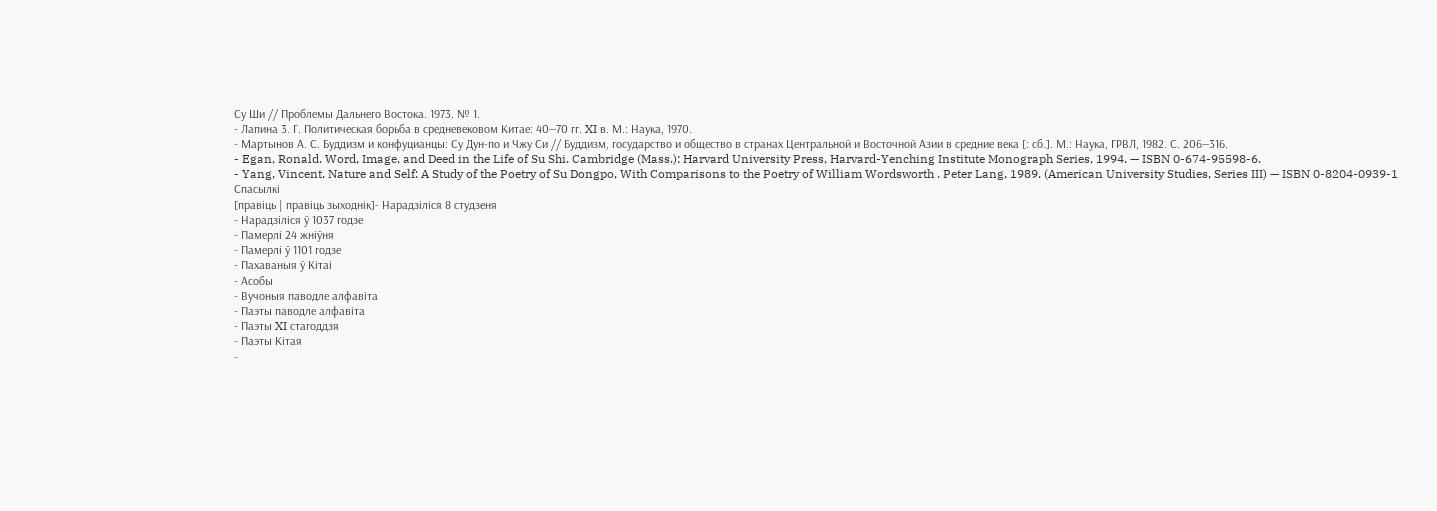Су Ши // Проблемы Дальнего Востока. 1973. № 1.
- Лапина 3. Г. Политическая борьба в средневековом Китае: 40—70 гг. XI в. М.: Наука, 1970.
- Мартынов А. С. Буддизм и конфуцианцы: Су Дун-по и Чжу Си // Буддизм, государство и общество в странах Центральной и Восточной Азии в средние века [: сб.]. М.: Наука, ГРВЛ, 1982. С. 206—316.
- Egan, Ronald. Word, Image, and Deed in the Life of Su Shi. Cambridge (Mass.): Harvard University Press, Harvard-Yenching Institute Monograph Series, 1994. — ISBN 0-674-95598-6.
- Yang, Vincent. Nature and Self: A Study of the Poetry of Su Dongpo, With Comparisons to the Poetry of William Wordsworth . Peter Lang, 1989. (American University Studies, Series III) — ISBN 0-8204-0939-1
Спасылкі
[правіць | правіць зыходнік]- Нарадзіліся 8 студзеня
- Нарадзіліся ў 1037 годзе
- Памерлі 24 жніўня
- Памерлі ў 1101 годзе
- Пахаваныя ў Кітаі
- Асобы
- Вучоныя паводле алфавіта
- Паэты паводле алфавіта
- Паэты XI стагоддзя
- Паэты Кітая
-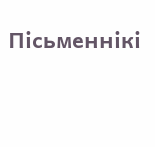Пісьменнікі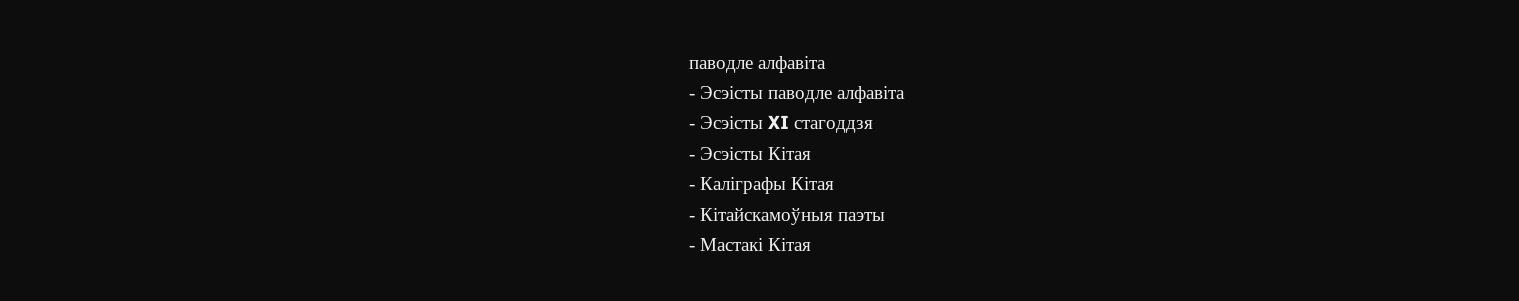паводле алфавіта
- Эсэісты паводле алфавіта
- Эсэісты XI стагоддзя
- Эсэісты Кітая
- Каліграфы Кітая
- Кітайскамоўныя паэты
- Мастакі Кітая